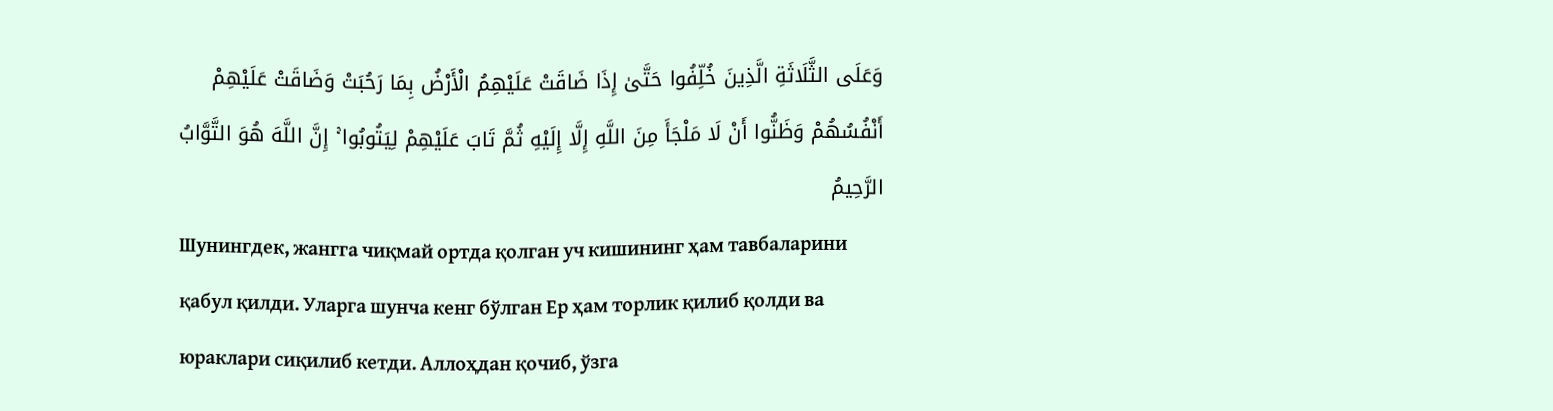وَعَلَى الثَّلَاثَةِ الَّذِينَ خُلِّفُوا حَتَّىٰ إِذَا ضَاقَتْ عَلَيْهِمُ الْأَرْضُ بِمَا رَحُبَتْ وَضَاقَتْ عَلَيْهِمْ أَنْفُسُهُمْ وَظَنُّوا أَنْ لَا مَلْجَأَ مِنَ اللَّهِ إِلَّا إِلَيْهِ ثُمَّ تَابَ عَلَيْهِمْ لِيَتُوبُوا ۚ إِنَّ اللَّهَ هُوَ التَّوَّابُ الرَّحِيمُ
Шунингдек, жангга чиқмай ортда қолган уч кишининг ҳам тавбаларини қабул қилди. Уларга шунча кенг бўлган Ер ҳам торлик қилиб қолди ва юраклари сиқилиб кетди. Аллоҳдан қочиб, ўзга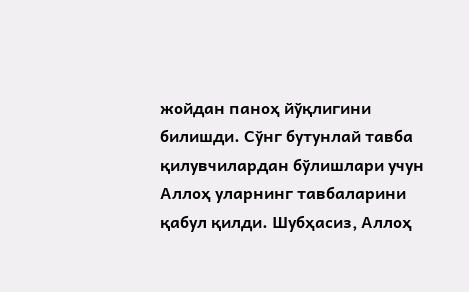жойдан паноҳ йўқлигини билишди. Сўнг бутунлай тавба қилувчилардан бўлишлари учун Аллоҳ уларнинг тавбаларини қабул қилди. Шубҳасиз, Аллоҳ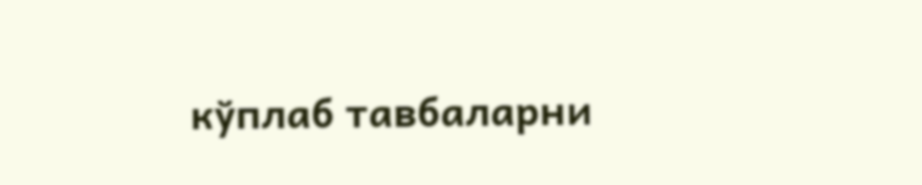кўплаб тавбаларни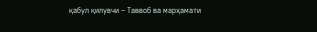қабул қилувчи – Таввоб ва марҳамати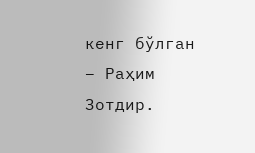кенг бўлган – Раҳим Зотдир.